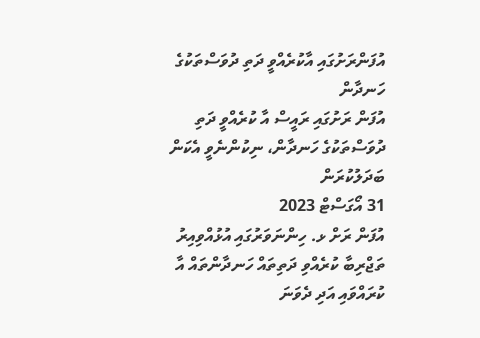އުފަންރަށުގައި އާކުރެއްވީ ދަތި ދުވަސްތަކުގެ ހަނދާން
އުފަން ރަށުގައި ރައީސް އާ ކުރެއްވީ ދަތި ދުވަސްތަކުގެ ހަނދާން، ނިކުންނެވީ އެކަން ބަދަލުކުރަން
31 އޯގަސްޓް 2023
އުފަން ރަށް ޅ. ހިންނަވަރުގައި އުޅުއްވިއިރު ތަޖްރިބާ ކުރެއްވި ދަތިތައް ހަނދާންތައް އާ ކުރައްވައި އަދި ދެވަނަ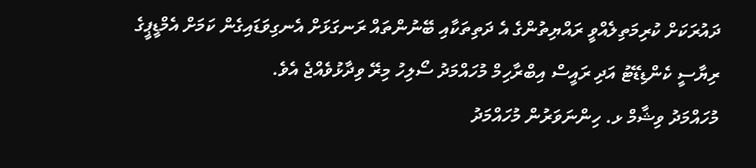ދައުރަކަށް ކުރިމަތިލެއްވީ ރައްޔިތުންގެ އެ ދަތިތަކާއި ބޭނުންތައް ރަނގަޅަށް އެނގިވަޑައިގެން ކަމަށް އެމްޑީޕީގެ ރިޔާސީ ކެންޑިޑޭޓު އަދި ރައީސް އިބްރާހިމް މުހައްމަދު ސޯލިހު މިރޭ ވިދާޅުވެއްޖެ އެވެ.
މުހައްމަދު ވިޝާމް ޅ. ހިންނަވަރުން މުހައްމަދު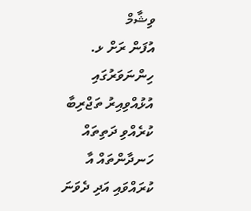ވިޝާމް
އުފަން ރަށް ޅ. ހިންނަވަރުގައި އުޅުއްވިއިރު ތަޖްރިބާ ކުރެއްވި ދަތިތައް ހަނދާންތައް އާ ކުރައްވައި އަދި ދެވަނަ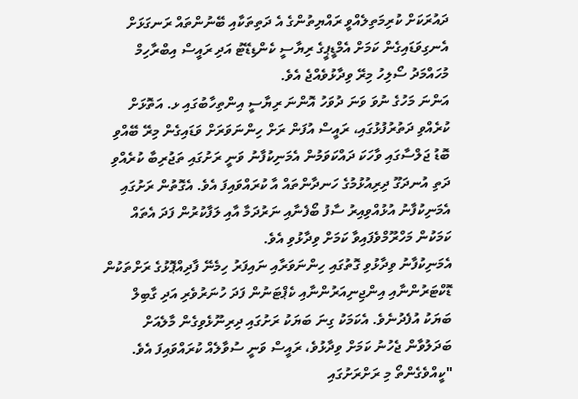ދައުރަކަށް ކުރިމަތިލެއްވީ ރައްޔިތުންގެ އެ ދަތިތަކާއި ބޭނުންތައް ރަނގަޅަށް އެނގިވަޑައިގެން ކަމަށް އެމްޑީޕީގެ ރިޔާސީ ކެންޑިޑޭޓު އަދި ރައީސް އިބްރާހިމް މުހައްމަދު ސޯލިހު މިރޭ ވިދާޅުވެއްޖެ އެވެ.
އަންނަ މަހުގެ ނުވަ ވަނަ ދުވަހު އޮންނަ ރިޔާސީ އިންތިހާބުގައި ޅ. އަތޮޅަށް ކުރެއްވި ދަތުރުފުޅުގައި، ރައީސް އުފަން ރަށް ހިންނަވަރަށް ވަޑައިގެން މިރޭ ބޭއްވި ބޮޑު ޖަލްސާގައި ވާހަކަ ދައްކަވަމުން އެމަނިކުފާނު ވަނީ ރަށުގައި ތަޖުރިބާ ކުރެއްވި ދަތި އުނދަގޫ ދިރިއުޅުމުގެ ހަނދާންތައް އާ ކުރައްވައިފަ އެވެ. އެގޮތުން ރަށުގައި އެމަނިކުފާނު އުޅުއްވިއިރު ސާފު ބޯފެނާއި ނަރުދަމާ އާއި ލަފާކުރުން ފަދަ އެތައް ކަމަކުން މަހްރޫމްވެފައިވާ ކަމަށް ވިދާޅުވި އެވެ.
އެމަނިކުފާނު ވިދާޅުވި ގޮތުގައި ހިންނަވަރާއި ނައިފަރު ހިމެނޭ ފާދިއްޕޮޅުގެ ރަށްތަކުން ޑޮކްޓަރުންނާއި އިންޖިނިއަރުންނާއި ކެޕްޓަނުން ފަދަ ހުނަރުވެރި އަދި ގާބިލް ބަޔަކު އުފެދުނެވެ. އެކަމަކު ގިނަ ބަޔަކު ރަށުގައި ދިރިނޫޅެވިގެން މާލެއަށް ބަދަލުވާން ޖެހުނު ކަމަށް ވިދާޅުވެ، ރައީސް ވަނީ ސުވާލެއް ކުރައްވައިފަ އެވެ.
"ކީއްވެގެންތޯ މި ރަށްރަށުގައި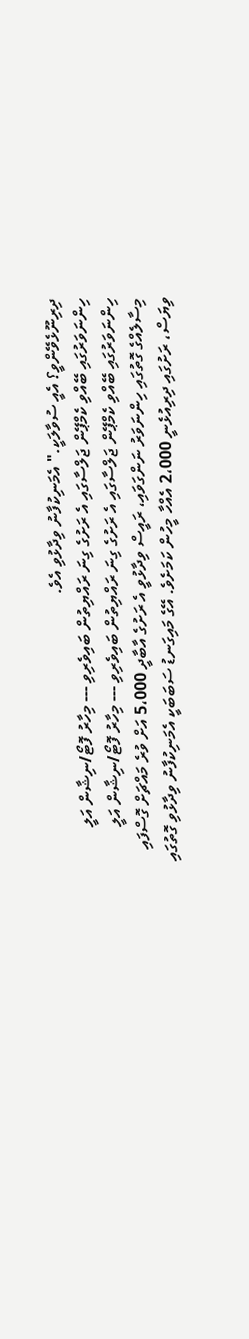ދިރިނޫޅެވޭންވީ؟ އެއީ ސުވާލަކީ." އެމަނިކުފާނު ވިދާޅުވި އެވެ.
ހިންނަވަރުގައި ބޭއްވި ކެމްޕޭން ޖަލްސާގައި އެ ރަށުގެ ގިނަ ރައްޔިތުން ބައިވެރިވި --- މިހާރު ފޮޓޯ/ނިޝާން އަލީ
ހިންނަވަރުގައި ބޭއްވި ކެމްޕޭން ޖަލްސާގައި އެ ރަށުގެ ގިނަ ރައްޔިތުން ބައިވެރިވި --- މިހާރު ފޮޓޯ/ނިޝާން އަލީ
މިސާލެއްގެ ގޮތުގައި ހިންނަވަރު ނަންގަވައި، ރައީސް ވިދާޅުވީ އެ ރަށުގެ އާބާދީ 5،000 އަށް ވުރެ މައްޗަށް ގޮސްފައި ވިޔަސް، ރަށުގައި ދިރިއުޅެނީ 2،000 އެއްހާ މީހުން ކަމަށެވެ. އޭގެ މައިގަނޑު ސަބަބަކީ އެމަނިކުފާނު ވިދާޅުވި ގޮތުގައި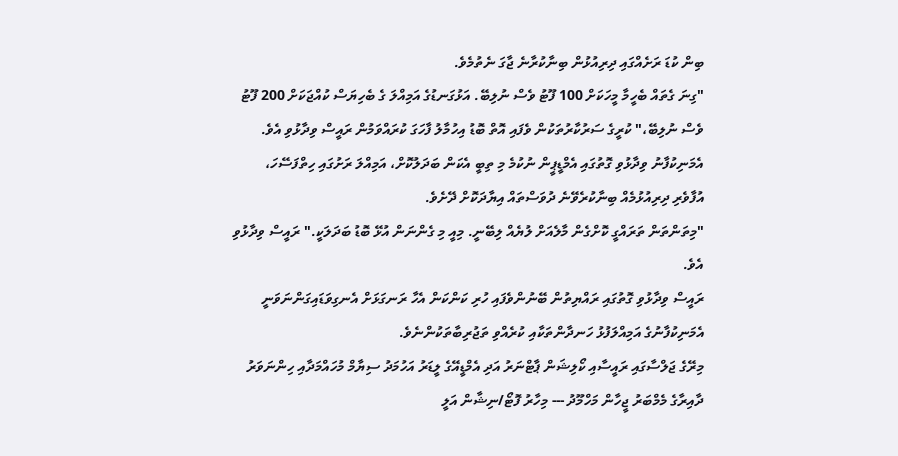ބިން ކުޑަ ރަށެއްގައި ދިރިއުޅުން ބިނާކުރާނެ ޖާގަ ނެތުމެވެ.
"ގިނަ ގެތައް ބެހީމާ މީހަކަށް 100 ފޫޓު ވެސް ނުލިބޭ. އަޅުގަނޑުގެ އަމިއްލަ ގެ ބެހިޔަސް ކުއްޖަކަށް 200 ފޫޓު ވެސް ނުލިބޭ،" ކުރީގެ ސަރުކާރުތަކުން ވެފައި އޮތް ބޮޑު އިހުމާލު ފާހަގަ ކުރައްވަމުން ރައީސް ވިދާޅުވި އެވެ.
އެމަނިކުފާނު ވިދާޅުވި ގޮތުގައި އެމްޑީޕީން ނުކުމެ މި ތިބީ އެކަން ބަދަލުކޮށް، އަމިއްލަ ރަށުގައި ހިތްފަސޭހަ، އުފާވެރި ދިރިއުޅުމެއް ބިނާކުރެވޭނެ ދުވަސްތައް އިޔާދަކޮށް ދޭށެވެ.
"މިތަންތަން ތަރައްގީ ކޮށްގެން މާލެއަށް ލުޔެއް ލިބޭނީ. މިއީ މި ގެންނަން އުޅޭ ބޮޑު ބަދަލަކީ." ރައީސް ވިދާޅުވި އެވެ.
ރައީސް ވިދާޅުވި ގޮތުގައި ރައްޔިތުން ބޭނުންވެފައި ހުރި ކަންކަން އެހާ ރަނގަޅަށް އެނގިވަޑައިގަންނަވަނީ އެމަނިކުފާނުގެ އަމިއްލަފުޅު ހަނދާންތަކާއި ކުރެއްވި ތަޖުރިބާތަކުންނެވެ.
މިރޭގެ ޖަލްސާގައި ރައީސާއި ކޯލިޝަން ޕާޓްނަރު އަދި އެމްޑީއޭގެ ލީޑަރު އަހުމަދު ސިޔާމް މުހައްމަދާއި ހިންނަވަރު ދާއިރާގެ މެމްބަރު ޖީހާން މަހްމޫދު --- މިހާރު ފޮޓޯ/ނިޝާން އަލީ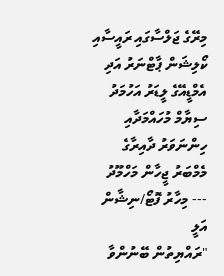މިރޭގެ ޖަލްސާގައި ރައީސާއި ކޯލިޝަން ޕާޓްނަރު އަދި އެމްޑީއޭގެ ލީޑަރު އަހުމަދު ސިޔާމް މުހައްމަދާއި ހިންނަވަރު ދާއިރާގެ މެމްބަރު ޖީހާން މަހްމޫދު --- މިހާރު ފޮޓޯ/ނިޝާން އަލީ
"ރައްޔިތުން ބޭނުންވާ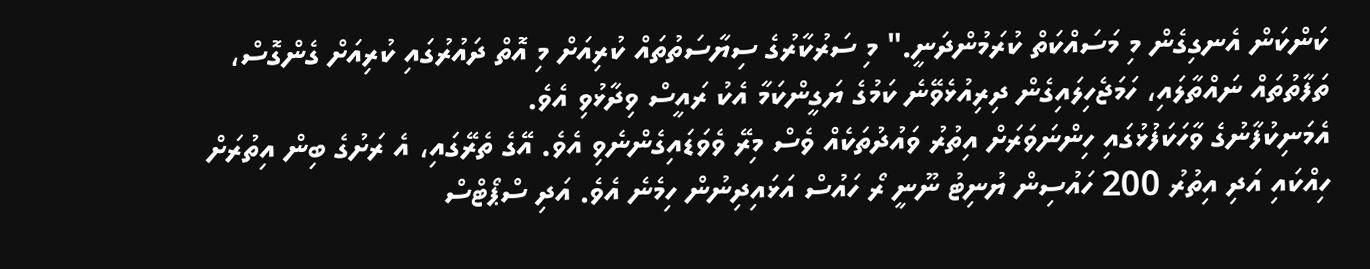ކަންކަން އެނގިގެން މި މަސައްކަތް ކުރަމުންދަނީ." މި ސަރުކާރުގެ ސިޔާސަތުތައް ކުރިއަށް މި އޮތް ދައުރުގައި ކުރިއަށް ގެންގޮސް، ތަފާތުތައް ނައްތާލައި، ހަމަޖެހިލައިގެން ދިރިއުޅެވޭނެ ކަމުގެ ޔަގީންކަމާ އެކު ރައީސް ވިދާޅުވި އެވެ.
އެމަނިކުފާނުގެ ވާހަކަފުޅުގައި ހިންނަވަރަށް އިތުރު ވައުދުތަކެއް ވެސް މިރޭ ވެވަޑައިގެންނެވި އެވެ. އޭގެ ތެރޭގައި، އެ ރަށުގެ ބިން އިތުރަށް ހިއްކައި އަދި އިތުރު 200 ހައުސިން ޔުނިޓު ނޫނީ ރޯ ހައުސް އަޅައިދިނުން ހިމެނެ އެވެ. އަދި ސްޕޯޓްސް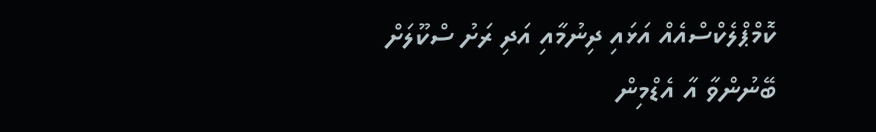ކޮމްޕްލެކްސްއެއް އަޅައި ދިނުމާއި އަދި ރަށު ސްކޫލަށް ބޭނުންވާ އާ އެޑްމިން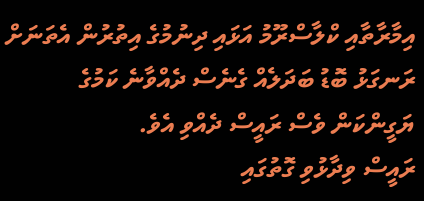އިމާރާތާއި ކްލާސްރޫމު އަޅައި ދިނުމުގެ އިތުރުން އެތަނަށް ރަނގަޅު ބޮޑު ބަދަލެއް ގެނެސް ދެއްވާނެ ކަމުގެ ޔަގީންކަން ވެސް ރައީސް ދެއްވި އެވެ.
ރައީސް ވިދާޅުވި ގޮތުގައި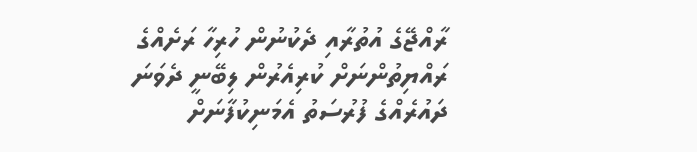ރާއްޖޭގެ އުތުރާއި ދެކުނުން ހުރިހާ ރަށެއްގެ ރައްޔިތުންނަށް ކުރިއެރުން ލިބޭނީ ދެވަނަ ދައުރެއްގެ ފުރުސަތު އެމަނިކުފާނަށް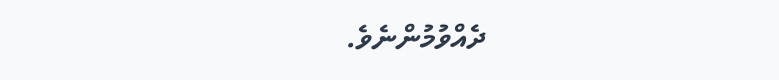ދެއްވުމުންނެވެ.